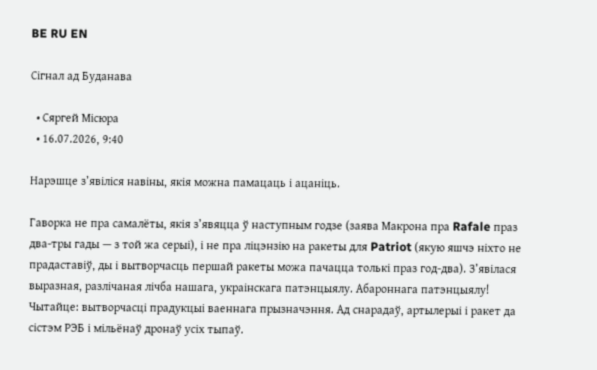BE RU EN

Сігнал ад Буданава

  • Сяргей Місюра
  • 16.07.2026, 9:40

Нарэшце з’явіліся навіны, якія можна памацаць і ацаніць.

Гаворка не пра самалёты, якія з’явяцца ў наступным годзе (заява Макрона пра Rafale праз два-тры гады — з той жа серыі), і не пра ліцэнзію на ракеты для Patriot (якую яшчэ ніхто не прадаставіў, ды і вытворчасць першай ракеты можа пачацца толькі праз год-два). З’явілася выразная, разлічаная лічба нашага, украінскага патэнцыялу. Абароннага патэнцыялу! Чытайце: вытворчасці прадукцыі ваеннага прызначэння. Ад снарадаў, артылерыі і ракет да сістэм РЭБ і мільёнаў дронаў усіх тыпаў.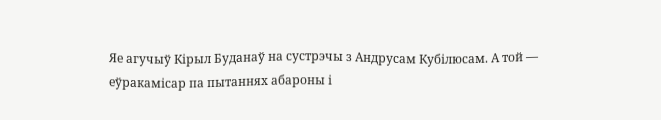Яе агучыў Кірыл Буданаў на сустрэчы з Андрусам Кубілюсам. А той — еўракамісар па пытаннях абароны і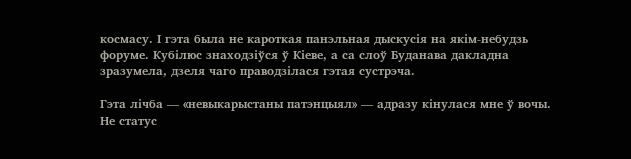космасу. І гэта была не кароткая панэльная дыскусія на якім-небудзь форуме. Кубілюс знаходзіўся ў Кіеве, а са слоў Буданава дакладна зразумела, дзеля чаго праводзілася гэтая сустрэча.

Гэта лічба — «невыкарыстаны патэнцыял» — адразу кінулася мне ў вочы. Не статус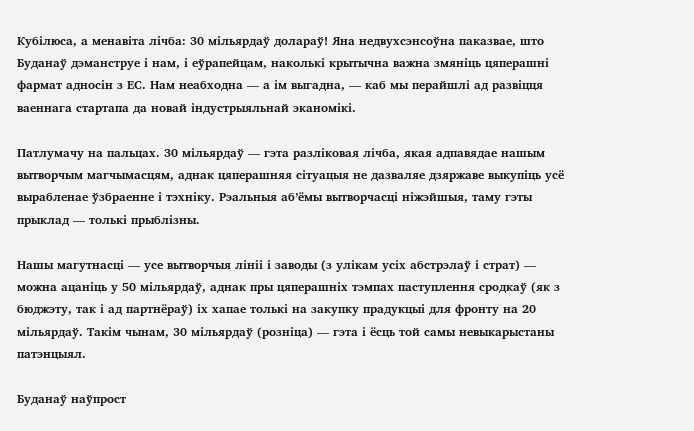Кубілюса, а менавіта лічба: 30 мільярдаў долараў! Яна недвухсэнсоўна паказвае, што Буданаў дэманструе і нам, і еўрапейцам, наколькі крытычна важна змяніць цяперашні фармат адносін з ЕС. Нам неабходна — а ім выгадна, — каб мы перайшлі ад развіцця ваеннага стартапа да новай індустрыяльнай эканомікі.

Патлумачу на пальцах. 30 мільярдаў — гэта разліковая лічба, якая адпавядае нашым вытворчым магчымасцям, аднак цяперашняя сітуацыя не дазваляе дзяржаве выкупіць усё вырабленае ўзбраенне і тэхніку. Рэальныя аб’ёмы вытворчасці ніжэйшыя, таму гэты прыклад — толькі прыблізны.

Нашы магутнасці — усе вытворчыя лініі і заводы (з улікам усіх абстрэлаў і страт) — можна ацаніць у 50 мільярдаў, аднак пры цяперашніх тэмпах паступлення сродкаў (як з бюджэту, так і ад партнёраў) іх хапае толькі на закупку прадукцыі для фронту на 20 мільярдаў. Такім чынам, 30 мільярдаў (розніца) — гэта і ёсць той самы невыкарыстаны патэнцыял.

Буданаў наўпрост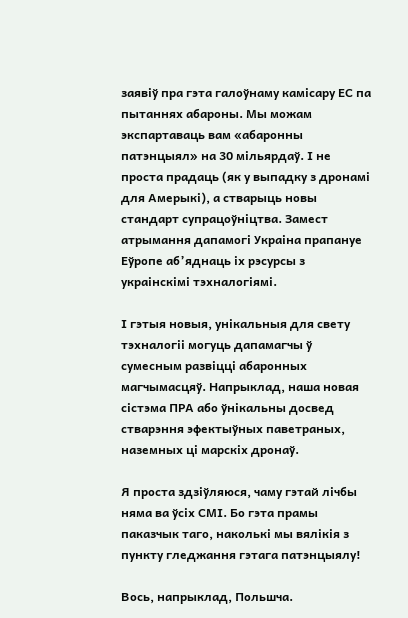заявіў пра гэта галоўнаму камісару ЕС па пытаннях абароны. Мы можам экспартаваць вам «абаронны патэнцыял» на 30 мільярдаў. І не проста прадаць (як у выпадку з дронамі для Амерыкі), а стварыць новы стандарт супрацоўніцтва. Замест атрымання дапамогі Украіна прапануе Еўропе аб’яднаць іх рэсурсы з украінскімі тэхналогіямі.

І гэтыя новыя, унікальныя для свету тэхналогіі могуць дапамагчы ў сумесным развіцці абаронных магчымасцяў. Напрыклад, наша новая сістэма ПРА або ўнікальны досвед стварэння эфектыўных паветраных, наземных ці марскіх дронаў.

Я проста здзіўляюся, чаму гэтай лічбы няма ва ўсіх СМІ. Бо гэта прамы паказчык таго, наколькі мы вялікія з пункту гледжання гэтага патэнцыялу!

Вось, напрыклад, Польшча.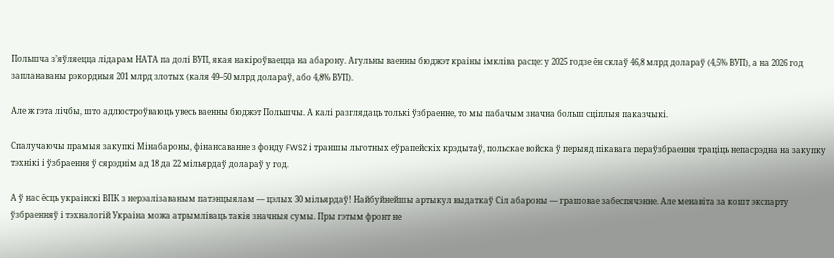Польшча з’яўляецца лідарам НАТА па долі ВУП, якая накіроўваецца на абарону. Агульны ваенны бюджэт краіны імкліва расце: у 2025 годзе ён склаў 46,8 млрд долараў (4,5% ВУП), а на 2026 год запланаваны рэкордныя 201 млрд злотых (каля 49–50 млрд долараў, або 4,8% ВУП).

Але ж гэта лічбы, што адлюстроўваюць увесь ваенны бюджэт Польшчы. А калі разглядаць толькі ўзбраенне, то мы пабачым значна больш сціплыя паказчыкі.

Спалучаючы прамыя закупкі Мінабароны, фінансаванне з фонду FWSZ і траншы льготных еўрапейскіх крэдытаў, польскае войска ў перыяд пікавага пераўзбраення траціць непасрэдна на закупку тэхнікі і ўзбраення ў сярэднім ад 18 да 22 мільярдаў долараў у год.

А ў нас ёсць украінскі ВПК з нерэалізаваным патэнцыялам — цэлых 30 мільярдаў! Найбуйнейшы артыкул выдаткаў Сіл абароны — грашовае забеспячэнне. Але менавіта за кошт экспарту ўзбраенняў і тэхналогій Украіна можа атрымліваць такія значныя сумы. Пры гэтым фронт не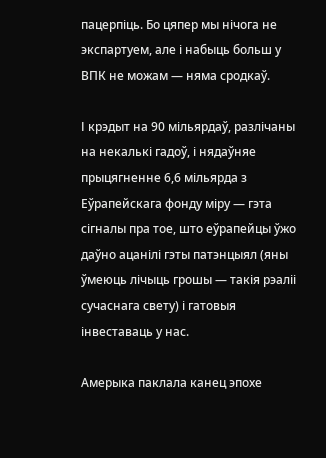пацерпіць. Бо цяпер мы нічога не экспартуем, але і набыць больш у ВПК не можам — няма сродкаў.

І крэдыт на 90 мільярдаў, разлічаны на некалькі гадоў, і нядаўняе прыцягненне 6,6 мільярда з Еўрапейскага фонду міру — гэта сігналы пра тое, што еўрапейцы ўжо даўно ацанілі гэты патэнцыял (яны ўмеюць лічыць грошы — такія рэаліі сучаснага свету) і гатовыя інвеставаць у нас.

Амерыка паклала канец эпохе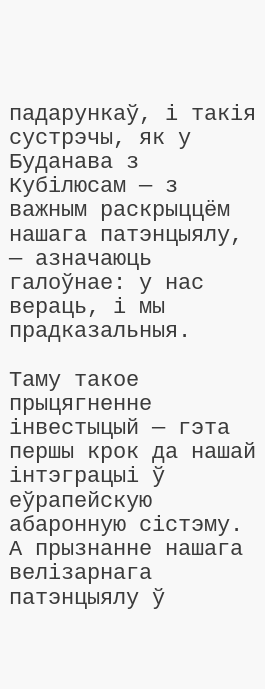падарункаў, і такія сустрэчы, як у Буданава з Кубілюсам — з важным раскрыццём нашага патэнцыялу, — азначаюць галоўнае: у нас вераць, і мы прадказальныя.

Таму такое прыцягненне інвестыцый — гэта першы крок да нашай інтэграцыі ў еўрапейскую абаронную сістэму. А прызнанне нашага велізарнага патэнцыялу ў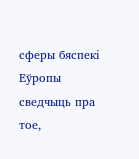сферы бяспекі Еўропы сведчыць пра тое,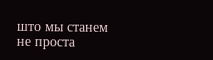што мы станем не проста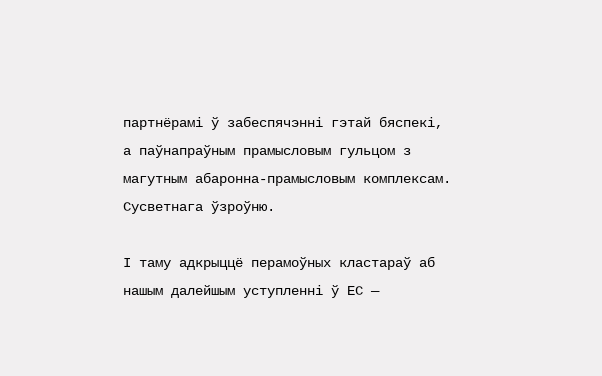партнёрамі ў забеспячэнні гэтай бяспекі, а паўнапраўным прамысловым гульцом з магутным абаронна-прамысловым комплексам. Сусветнага ўзроўню.

І таму адкрыццё перамоўных кластараў аб нашым далейшым уступленні ў ЕС —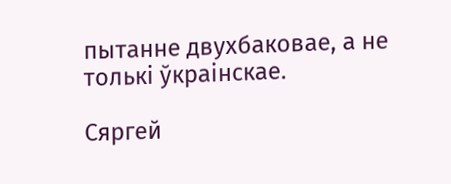пытанне двухбаковае, а не толькі ўкраінскае.

Сяргей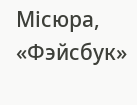Місюра, «Фэйсбук»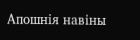Апошнія навіны